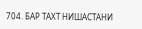704. БАР ТАХТ НИШАСТАНИ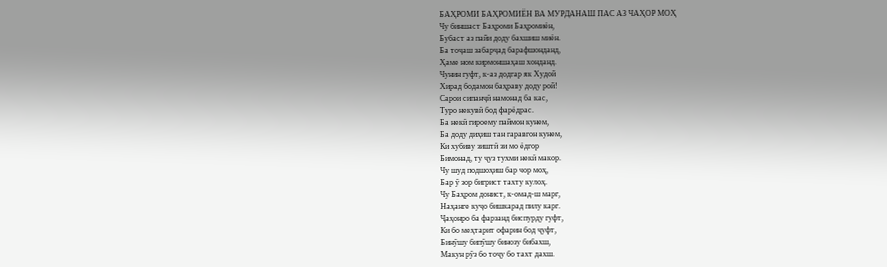БАҲРОМИ БАҲРОМИЁН ВА МУРДАНАШ ПАС АЗ ЧАҲОР МОҲ
Чу биншаст Баҳроми Баҳромиён,
Бубаст аз пайи доду бахшиш миён.
Ба тоҷаш забарҷад барафшонданд,
Ҳаме ном кирмоншаҳаш хонданд.
Чунин гуфт, к-аз додгар як Худой
Хирад бодамон баҳраву доду рой!
Сарои сипанҷӣ намонад ба кас,
Туро некувӣ бод фарёдрас.
Ба некӣ гироему паймон кунем,
Ба доду диҳиш тан гаравгон кунем,
Ки хубиву зиштӣ зи мо ёдгор
Бимонад, ту ҷуз тухми некӣ макор.
Чу шуд подшоҳиш бар чор моҳ,
Бар ӯ зор бигрист тахту кулоҳ.
Чу Баҳром донист, к-омад-ш марг,
Наҳанге куҷо бишкарад пилу карг.
Ҷаҳонро ба фарзанд биспурду гуфт,
Ки бо меҳтарит офарин бод ҷуфт,
Бинӯшу бипӯшу бинозу бибахш,
Макун рӯз бо тоҷу бо тахт дахш.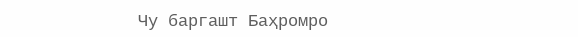Чу баргашт Баҳромро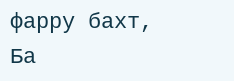фарру бахт,
Ба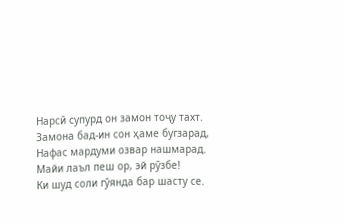Нарсӣ супурд он замон тоҷу тахт.
Замона бад-ин сон ҳаме бугзарад,
Нафас мардуми озвар нашмарад.
Майи лаъл пеш ор, эй рӯзбе!
Ки шуд соли гӯянда бар шасту се.